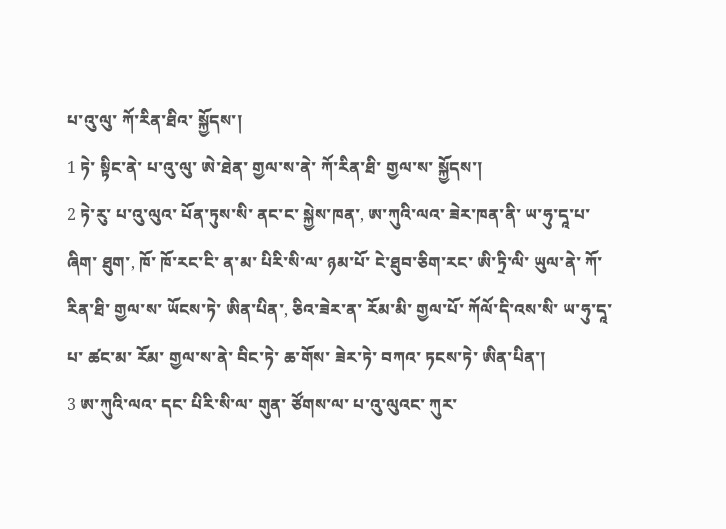པ་འུ་ལུ་ ཀོ་རིན་ཐིའ་ སྐྱོདས་།
1 ཏེ་ སྟིང་ནེ་ པ་འུ་ལུ་ ཨེ་ཐེན་ གྱལ་ས་ནེ་ ཀོ་རིན་ཐི་ གྱལ་ས་ སྐྱོདས་།
2 ཏེ་རུ་ པ་འུ་ལུའ་ པོན་ཏུས་སི་ ནང་ང་ སྐྱེས་ཁན་, ཨ་ཀུའི་ལའ་ ཟེར་ཁན་ནི་ ཡ་ཧུ་དཱ་པ་ཞིག་ ཐུག་, ཁོ་ ཁོ་རང་ངི་ ན་མ་ པིརི་སི་ལ་ ཉམ་པོ་ ངེ་ཐུབ་ཅིག་རང་ ཨི་ཏྲི་ལི་ ཡུལ་ནེ་ ཀོ་རིན་ཐི་ གྱལ་ས་ ཡོངས་ཏེ་ ཨིན་པིན་, ཅིའ་ཟེར་ན་ རོམ་མི་ གྱལ་པོ་ ཀོལོ་དི་འས་སི་ ཡ་ཧུ་དཱ་པ་ ཚང་མ་ རོམ་ གྱལ་ས་ནེ་ བིང་ཏེ་ ཆ་གོས་ ཟེར་ཏེ་ བཀའ་ ཏངས་ཏེ་ ཨིན་པིན་།
3 ཨ་ཀུའི་ལའ་ དང་ པིརི་སི་ལ་ གུན་ ཙོགས་ལ་ པ་འུ་ལུའང་ ཀུར་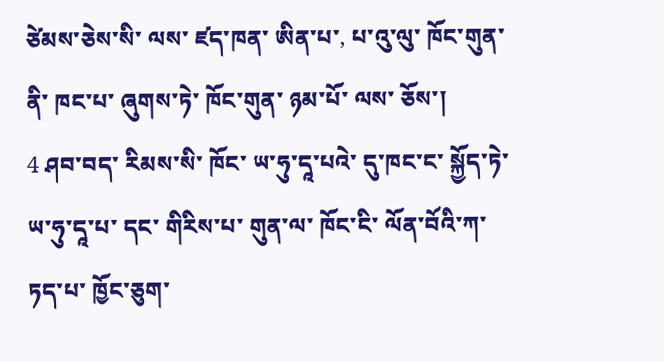ཙེམས་ཅེས་སི་ ལས་ ཛད་ཁན་ ཨིན་པ་, པ་འུ་ལུ་ ཁོང་གུན་ནི་ ཁང་པ་ ཞུགས་ཏེ་ ཁོང་གུན་ ཉམ་པོ་ ལས་ ཅོས་།
4 ཤབ་བད་ རིམས་སི་ ཁོང་ ཡ་ཧུ་དཱ་པའེ་ དུ་ཁང་ང་ སྐྱོད་ཏེ་ ཡ་ཧུ་དཱ་པ་ དང་ གིརིས་པ་ གུན་ལ་ ཁོང་ངི་ ལོན་བོའི་ཀ་ ཏད་པ་ ཁྱོང་ཅུག་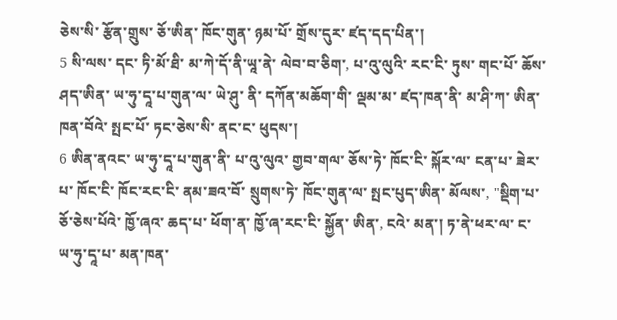ཅེས་སི་ རྩོན་གྲུས་ ཅོ་ཨིན་ ཁོང་གུན་ ཉམ་པོ་ གྲོས་དུར་ ཛད་དད་པིན་།
5 སི་ལས་ དང་ ཏི་མོ་ཐི་ མ་ཀེ་དོ་ནི་ཡཱ་ནེ་ ལེབ་བ་ཅིག་, པ་འུ་ལུའི་ རང་ངི་ ཏུས་ གང་པོ་ ཆོས་ཤད་ཨིན་ ཡ་ཧུ་དཱ་པ་གུན་ལ་ ཡེ་ཤུ་ ནི་ དཀོན་མཆོག་གི་ ལྡམ་མ་ ཛད་ཁན་ནི་ མ་ཤི་ཀ་ ཨིན་ཁན་བོའེ་ སྤང་པོ་ ཏང་ཅེས་སི་ ནང་ང་ ཕུདས་།
6 ཨིན་ནའང་ ཡ་ཧུ་དཱ་པ་གུན་ནི་ པ་འུ་ལུའ་ གྱབ་གལ་ ཅོས་ཏེ་ ཁོང་ངི་ སྐོར་ལ་ ངན་པ་ ཟེར་པ་ ཁོང་ངི་ ཁོང་རང་ངི་ ནམ་ཟའ་བོ་ སྲུགས་ཏེ་ ཁོང་གུན་ལ་ སྤང་པུད་ཨིན་ མོལས་, "སྡིག་པ་ ཅོ་ཅེས་པོའེ་ ཁྱོ་ཞའ་ ཆད་པ་ ཕོག་ན་ ཁྱོ་ཞ་རང་ངི་ སྐྱོན་ ཨིན་, ངའེ་ མན་། ཏ་ནེ་ཕར་ལ་ ང་ ཡ་ཧུ་དཱ་པ་ མན་ཁན་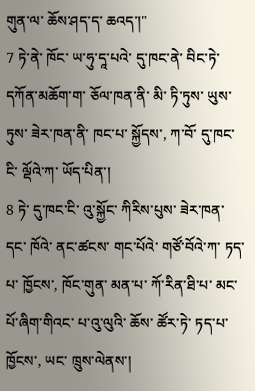གུན་ལ་ ཆོས་ཤད་ད་ ཆའད་།"
7 ཏེ་ནེ་ ཁོང་ ཡ་ཧུ་དཱ་པའེ་ དུ་ཁང་ནེ་ བིང་ཏེ་ དཀོན་མཆོག་ག་ ཅོལ་ཁན་ནི་ མི་ ཏི་ཏུས་ ཡུས་ཏུས་ ཟེར་ཁན་ནི་ ཁང་པ་ སྐྱོདས་, ཀ་བོ་ དུ་ཁང་ངི་ ལྡོའེ་ཀ་ ཡོད་པིན་།
8 ཏེ་ དུ་ཁང་ངི་ འུ་སྐྱོང་ ཀིརིས་པུས་ ཟེར་ཁན་ དང་ ཁོའེ་ ནང་ཚངས་ གང་པོའེ་ གཙོ་བོའེ་ཀ་ ཏད་པ་ ཁྱོངས་, ཁོང་གུན་ མན་པ་ ཀོ་རིན་ཐི་པ་ མང་པོ་ཞིག་གིའང་ པ་འུ་ལུའི་ ཆོས་ ཚོར་ཏེ་ ཏད་པ་ ཁྱོངས་, ཡང་ ཁྲུས་ལེནས་།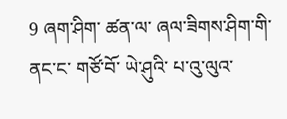9 ཞག་ཤིག་ ཚན་ལ་ ཞལ་ཟིགས་ཤིག་གི་ ནང་ང་ གཙོ་བོ་ ཡེ་ཤུའི་ པ་འུ་ལུའ་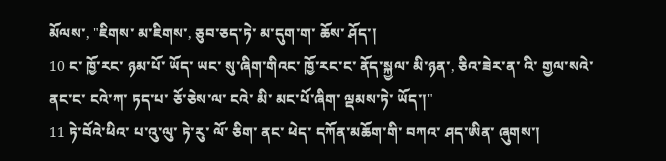མོལས་, "ཇིགས་ མ་ཇིགས་, ཅུབ་ཅད་ཏེ་ མ་དུག་ག་ ཆོས་ ཤོད་།
10 ང་ ཁྱོ་རང་ ཉམ་པོ་ ཡོད་ ཡང་ སུ་ཞིག་གིའང་ ཁྱོ་རང་ང་ ནོད་སྐྱལ་ མི་ཉན་, ཅིའ་ཟེར་ན་ འི་ གྱལ་སའེ་ ནང་ང་ ངའེ་ཀ་ ཏད་པ་ ཅོ་ཅེས་ལ་ ངའེ་ མི་ མང་པོ་ཞིག་ ལྡམས་ཏེ་ ཡོད་།"
11 ཏེ་བོའེ་ཕིའ་ པ་འུ་ལུ་ ཏེ་རུ་ ལོ་ ཅིག་ ནང་ ཕེད་ དཀོན་མཆོག་གི་ བཀའ་ ཤད་ཨིན་ ཞུགས་།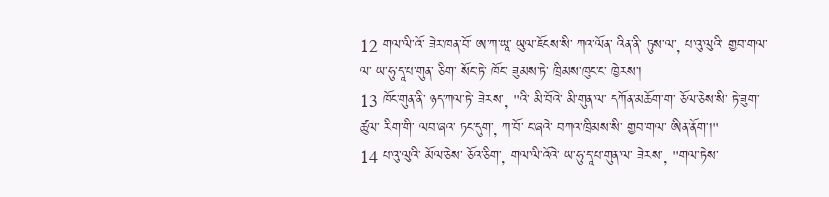12 གལ་ལི་འོ་ ཟེར་ཁན་བོ་ ཨ་ཀ་ཡཱ་ ཡུལ་ཇོངས་སི་ ཀའ་ལོན་ འིན་ནི་ ཏུས་ལ་, པ་འུ་ལུའི་ གྱབ་གལ་ལ་ ཡ་ཧུ་དཱ་པ་གུན་ ཅིག་ སོང་ཏེ་ ཁོང་ ཟུམས་ཏེ་ ཁྲིམས་ཁུང་ང་ ཁྱེརས་།
13 ཁོང་གུན་ནི་ ཉད་ཀལ་ཏེ་ ཟེརས་, "འི་ མི་བོའེ་ མི་གུན་ལ་ དཀོན་མཆོག་ག་ ཅོལ་ཅེས་སི་ ཏེ་ཟུག་ ཚུལ་ རིག་གི་ ལབ་ཞའ་ ཏང་དུག་, ཀ་བོ་ ང་ཞའེ་ བཀའ་ཁྲིམས་སི་ གྱབ་གལ་ ཨིན་ནོག་།"
14 པ་འུ་ལུའི་ མོལ་ཅེས་ ཅོའ་ཅིག་, གལ་ལི་འོའེ་ ཡ་ཧུ་དཱ་པ་གུན་ལ་ ཟེརས་, "གལ་ཏེས་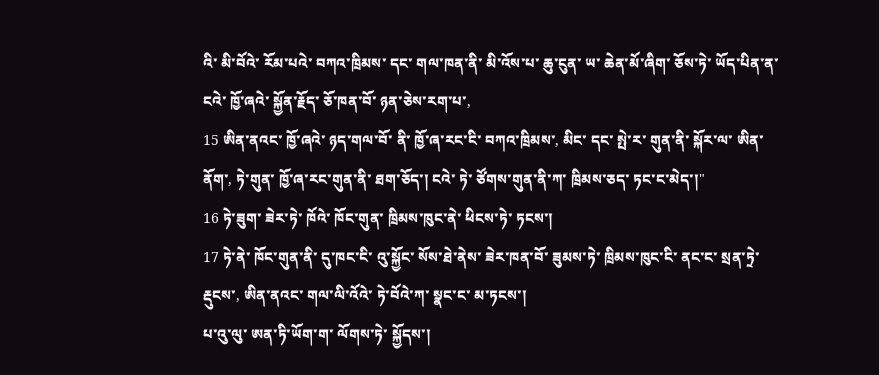འི་ མི་བོའེ་ རོམ་པའེ་ བཀའ་ཁྲིམས་ དང་ གལ་ཁན་ནི་ མི་འོས་པ་ ཆུ་ངུན་ ཡ་ ཆེན་མོ་ཞིག་ ཅོས་ཏེ་ ཡོད་པིན་ན་ ངའེ་ ཁྱོ་ཞའེ་ སྐྱོན་རྗོད་ ཅོ་ཁན་བོ་ ཉན་ཅེས་རག་པ་,
15 ཨིན་ནའང་ ཁྱོ་ཞའེ་ ཉད་གལ་བོ་ ནི་ ཁྱོ་ཞ་རང་ངི་ བཀའ་ཁྲིམས་, མིང་ དང་ སྤེ་ར་ གུན་ནི་ སྐོར་ལ་ ཨིན་ནོག་, ཏེ་གུན་ ཁྱོ་ཞ་རང་གུན་ནི་ ཐག་ཅོད་། ངའེ་ ཏེ་ ཙོགས་གུན་ནི་ཀ་ ཁྲིམས་ཅད་ ཏང་ང་མེད་།"
16 ཏེ་ཟུག་ ཟེར་ཏེ་ ཁོའེ་ ཁོང་གུན་ ཁྲིམས་ཁུང་ནེ་ ཕིངས་ཏེ་ ཏངས་།
17 ཏེ་ནེ་ ཁོང་གུན་ནི་ དུ་ཁང་ངི་ འུ་སྐྱོང་ སོས་ཐེ་ནེས་ ཟེར་ཁན་བོ་ ཟུམས་ཏེ་ ཁྲིམས་ཁུང་ངི་ ནང་ང་ སྲན་ཏྲེ་ རྡུངས་, ཨིན་ནའང་ གལ་ལི་འོའེ་ ཏེ་བོའེ་ཀ་ སྣང་ང་ མ་ཏངས་།
པ་འུ་ལུ་ ཨན་ཏི་ཡོག་ག་ ལོགས་ཏེ་ སྐྱོདས་།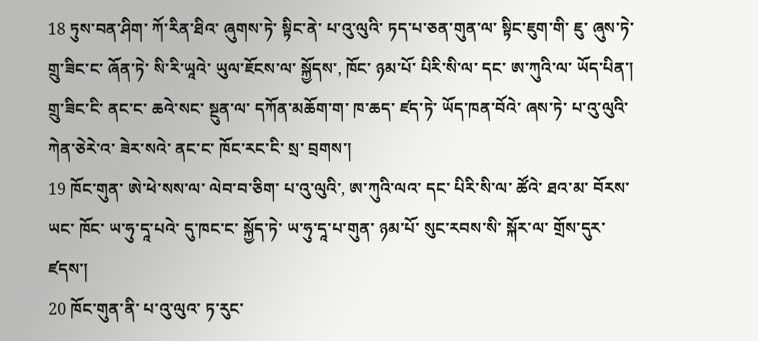18 ཏུས་བན་ཤིག་ ཀོ་རིན་ཐིའ་ ཞུགས་ཏེ་ སྟིང་ནེ་ པ་འུ་ལུའི་ ཏད་པ་ཅན་གུན་ལ་ སྟིང་ཇུག་གི་ ཇུ་ ཞུས་ཏེ་ གྲུ་ཟིང་ང་ ཞོན་ཏེ་ སི་རི་ཡཱའེ་ ཡུལ་ཇོངས་ལ་ སྐྱོདས་, ཁོང་ ཉམ་པོ་ པིརི་སི་ལ་ དང་ ཨ་ཀུའི་ལ་ ཡོད་པིན་། གྲུ་ཟིང་ངི་ ནང་ང་ ཆའེ་སང་ སྔུན་ལ་ དཀོན་མཆོག་ག་ ཁ་ཆད་ ཛད་ཏེ་ ཡོད་ཁན་བོའེ་ ཞས་ཏེ་ པ་འུ་ལུའི་ ཀེན་ཅེརེ་འ་ ཟེར་སའེ་ ནང་ང་ ཁོང་རང་ངི་ སྲ་ བྲགས་།
19 ཁོང་གུན་ ཨེ་ཕེ་སས་ལ་ ལེབ་བ་ཅིག་ པ་འུ་ལུའི་, ཨ་ཀུའི་ལའ་ དང་ པིརི་སི་ལ་ ཚོའེ་ ཐའ་མ་ བོརས་ ཡང་ ཁོང་ ཡ་ཧུ་དཱ་པའེ་ དུ་ཁང་ང་ སྐྱོད་ཏེ་ ཡ་ཧུ་དཱ་པ་གུན་ ཉམ་པོ་ སུང་རབས་སི་ སྐོར་ལ་ གྲོས་དུར་ ཛདས་།
20 ཁོང་གུན་ནི་ པ་འུ་ལུའ་ ཏ་རུང་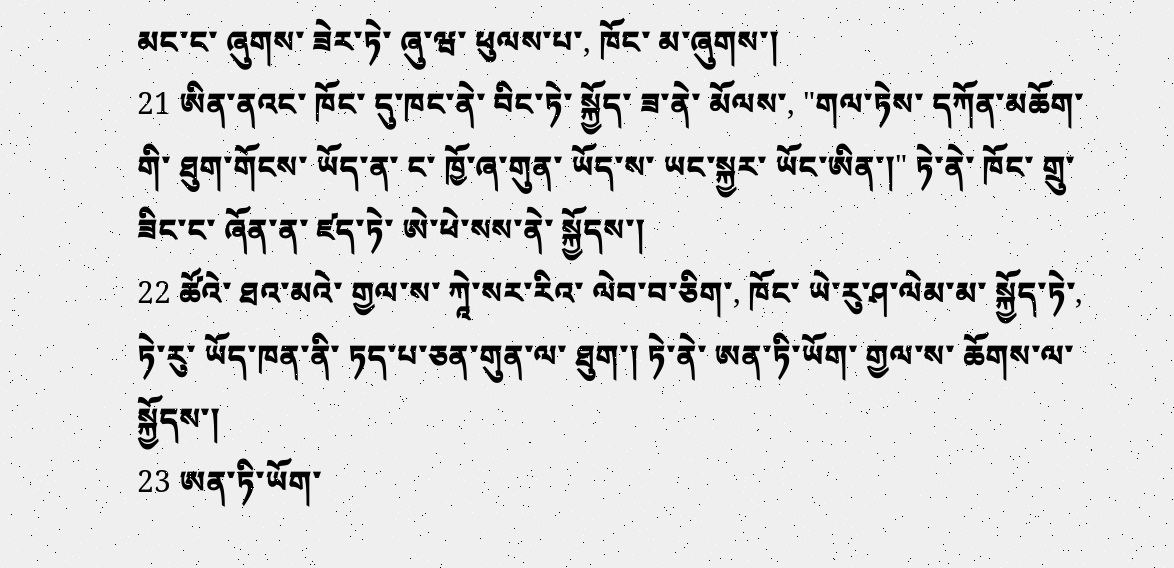མང་ང་ ཞུགས་ ཟེར་ཏེ་ ཞུ་ཝ་ ཕུལས་པ་, ཁོང་ མ་ཞུགས་།
21 ཨིན་ནའང་ ཁོང་ དུ་ཁང་ནེ་ བིང་ཏེ་ སྐྱོད་ ཟ་ནེ་ མོལས་, "གལ་ཏེས་ དཀོན་མཆོག་གི་ ཐུག་གོངས་ ཡོད་ན་ ང་ ཁྱོ་ཞ་གུན་ ཡོད་ས་ ཡང་སྐྱར་ ཡོང་ཨིན་།" ཏེ་ནེ་ ཁོང་ གྲུ་ཟིང་ང་ ཞོན་ན་ ཛད་ཏེ་ ཨེ་ཕེ་སས་ནེ་ སྐྱོདས་།
22 ཚོའེ་ ཐའ་མའེ་ གྱལ་ས་ ཀཱེ་སར་རིའ་ ལེབ་བ་ཅིག་, ཁོང་ ཡེ་རུ་ཤ་ལེམ་མ་ སྐྱོད་ཏེ་, ཏེ་རུ་ ཡོད་ཁན་ནི་ ཏད་པ་ཅན་གུན་ལ་ ཐུག་། ཏེ་ནེ་ ཨན་ཏི་ཡོག་ གྱལ་ས་ ཆོགས་ལ་ སྐྱོདས་།
23 ཨན་ཏི་ཡོག་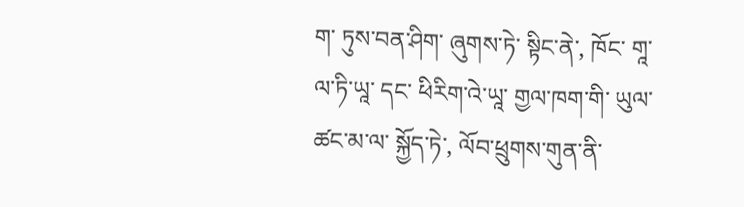ག་ ཏུས་བན་ཤིག་ ཞུགས་ཏེ་ སྟིང་ནེ་, ཁོང་ གཱ་ལ་ཏི་ཡཱ་ དང་ ཕིརིག་འེ་ཡཱ་ གྱལ་ཁག་གི་ ཡུལ་ ཚང་མ་ལ་ སྐྱོད་ཏེ་, ལོབ་ཕྲུགས་གུན་ནི་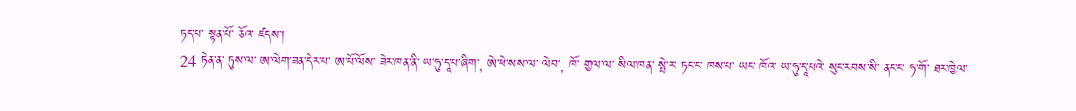ཏད་པ་ སྟན་པོ་ ཅོའ་ ཛདས་།
24 ཏེན་ན་ ཏུས་ལ་ ཨ་ལེག་ཟན་དེར་པ་ ཨ་པོ་ལོས་ ཟེར་ཁན་ནི་ ཡ་ཧུ་དཱ་པ་ཞིག་, ཨེ་ཕེ་སས་ལ་ ལེབ་, ཁོ་ གྱལ་ལ་ སིལ་ཁན་ སྤེ་ར་ ཏང་ང་ ཁས་པ་ ཡང་ ཁོའ་ ཡ་ཧུ་དཱ་པའེ་ སུང་རབས་སི་ ནང་ང་ ཧ་གོ་ ཐར་ཁྱེལ་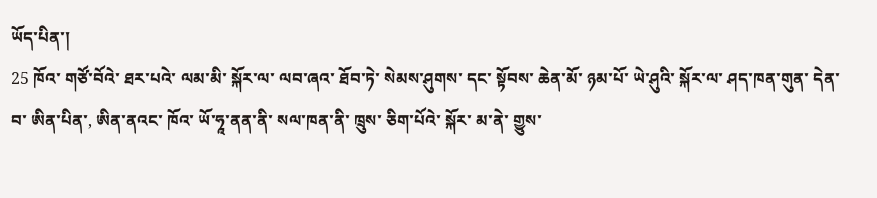ཡོད་པིན་།
25 ཁོའ་ གཙོ་བོའེ་ ཐར་པའེ་ ལམ་མི་ སྐོར་ལ་ ལབ་ཞའ་ ཐོབ་ཏེ་ སེམས་ཤུགས་ དང་ སྟོབས་ ཆེན་མོ་ ཉམ་པོ་ ཡེ་ཤུའི་ སྐོར་ལ་ ཤད་ཁན་གུན་ དེན་བ་ ཨིན་པིན་, ཨིན་ནའང་ ཁོའ་ ཡོ་ཧཱ་ནན་ནི་ སལ་ཁན་ནི་ ཁྲུས་ ཅིག་པོའེ་ སྐོར་ མ་ནེ་ གྱུས་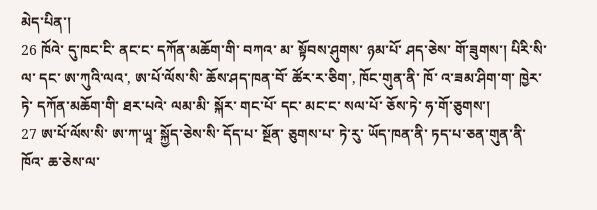མེད་པིན་།
26 ཁོའེ་ དུ་ཁང་ངི་ ནང་ང་ དཀོན་མཆོག་གི་ བཀའ་ མ་ སྟོབས་ཤུགས་ ཉམ་པོ་ ཤད་ཅེས་ གོ་ཟུགས་། པིརི་སི་ལ་ དང་ ཨ་ཀུའི་ལའ་, ཨ་པོ་ལོས་སི་ ཆོས་ཤད་ཁན་བོ་ ཚོར་ར་ཅིག་, ཁོང་གུན་ནི་ ཁོ་ འ་ཟམ་ཤིག་ག་ ཁྱེར་ཏེ་ དཀོན་མཆོག་གི་ ཐར་པའེ་ ལམ་མི་ སྐོར་ གང་པོ་ དང་ མང་ང་ སལ་པོ་ ཅོས་ཏེ་ ཧ་གོ་ཅུགས་།
27 ཨ་པོ་ལོས་སི་ ཨ་ཀ་ཡཱ་ སྐྱོད་ཅེས་སི་ དོད་པ་ སྔོན་ ཅུགས་པ་ ཏེ་རུ་ ཡོད་ཁན་ནི་ ཏད་པ་ཅན་གུན་ནི་ ཁོའ་ ཆ་ཅེས་ལ་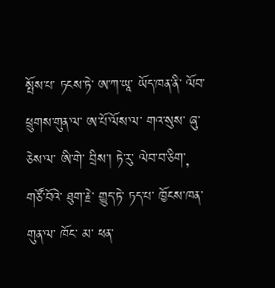སྤོས་པ་ ཏངས་ཏེ་ ཨ་ཀ་ཡཱ་ ཡོད་ཁན་ནི་ ལོབ་ཕྲུགས་གུན་ལ་ ཨ་པོ་ལོས་ལ་ གའ་སུས་ ཞུ་ཅེས་ལ་ ཨི་གེ་ བྲིས་། ཏེ་རུ་ ལེབ་བ་ཅིག་, གཙོ་བོའེ་ ཐུག་རྗེ་ གྱུད་ཏེ་ ཏད་པ་ ཁྱོངས་ཁན་གུན་ལ་ ཁོང་ མ་ ཕན་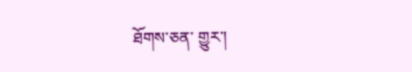ཐོགས་ཅན་ གྱུར་།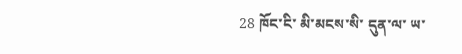28 ཁོང་ངི་ མི་མངས་སི་ དུན་ལ་ ཡ་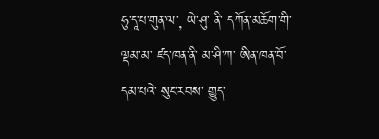ཧུ་དཱ་པ་གུན་ལ་, ཡེ་ཤུ་ ནི་ དཀོན་མཆོག་གི་ ལྡམ་མ་ ཛད་ཁན་ནི་ མ་ཤི་ཀ་ ཨིན་ཁན་བོ་ དམ་པའེ་ སུང་རབས་ གྱུད་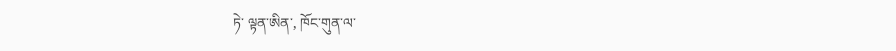ཏེ་ ལྟན་ཨིན་, ཁོང་གུན་ལ་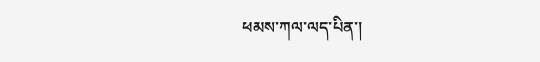ཕམས་ཀལ་ལད་པིན་།